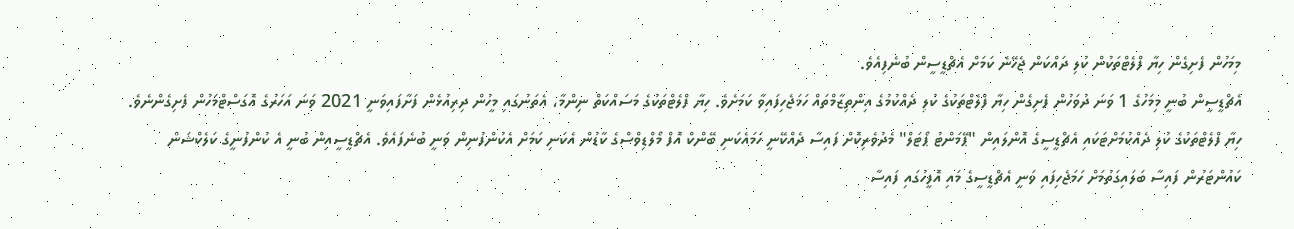މިމަހުން ފެށިގެން ހިޔާ ފްލެޓްތަކުން ކުލި ދައްކަން ޖެހޭނެ ކަމަށް އެޗްޑީސީން ބުނެފިއެވެ.
އެޗްޑީސީން ބުނީ މިމަހުގެ 1 ވަނަ ދުވަހުން ފެށިގެން ހިޔާ ފްލެޓްތަކުގެ ކުލި ދެއްކުމުގެ އިންތިޒާމްތައް ހަމަޖެހިފައިވާ ކަމަށެވެ. ހިޔާ ފްލެޓްތަކުގެ މަސައްކަތް ނިންމާ، އެތަނުގައި މީހުން ދިރިއުޅެން ފަށާފައިވަނީ 2021 ވަނަ އަހަރުގެ އޮގަސްޓްމަހުން ފެށިގެންނެވެ.
ހިޔާ ފްލެޓްތަކުގެ ކުލި ދެއްކުމަށްޓަކައި އެޗްޑީސީގެ އޮންލައިން "ޕޭމަންޓު ޕޯޓަލް" މެދުވެރިކޮށް ފައިސާ ދެއްކޭނީ ހަމައެކަނި ބޭންކް އޮފް މޯލްޑިވްސްގެ ކާޑުން އެކަނި ކަމަށް އެކުންފުނިން ވަނީ ބުނެފައެވެ. އެޗްޑީސީއިން ބުނީ އެ ކުންފުނީގެ ކަލެކްޝަން ކައުންޓަރުން ފައިސާ ބަލައިގަތުމަށް ހަމަޖެހިފައި ވަނީ އެޗްޑީސީގެ މައި އޮފީހުގައި ފައިސާ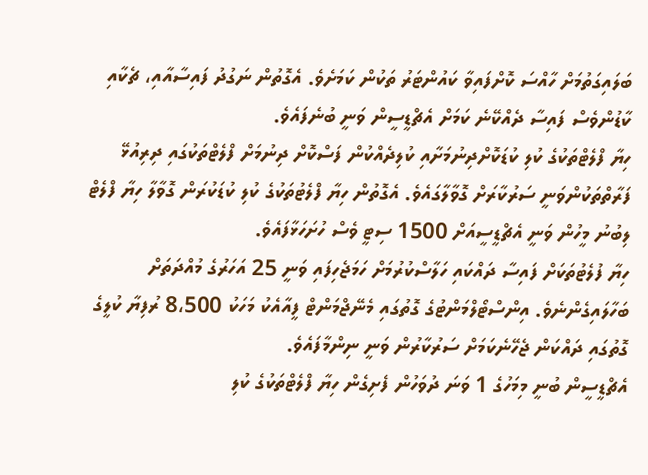ބަލައިގަތުމަށް ހާއްސަ ކޮށްފައިވާ ކައުންޓަރު ތަކުން ކަމަށެވެ. އެގޮތުން ނަގުދު ފައިސާއާއި، ޗެކާއި ކާޑުންވެސް ފައިސާ ދެއްކޭނެ ކަމަށް އެޗްޑީސީން ވަނީ ބުނެފައެވެ.
ހިޔާ ފްލެޓްތަކުގެ ކުލި ކުޑަކޮށްދިނުމަށާއި ކުލިދެއްކުން ފަސްކޮށް ދިނުމަށް ފްލެޓްތަކުގައި ދިރިއުޅޭ ފަރާތްތަކުންވަނީ ސަރުކާރަށް ގޮވާލާގައެވެ. އެގޮތުން ހިޔާ ފްލެޓުތަކުގެ ކުލި ކުޑަކުރަން ގޮވާލާ ހިޔާ ފްލެޓް ލިބުނު މީހުން ވަނީ އެޗްޑީސީއަށް 1500 ސިޓީ ވެސް ހުށަހަޅާފައެވެ.
ހިޔާ ފުލެޓުތަކަށް ފައިސާ ދައްކައި ހަލާސްކުރުމަށް ހަމަޖެހިފައި ވަނީ 25 އަހަރުގެ މުއްދަތަށް ބަހާލައިގެންނެވެ. އިންސްޓޯލްމަންޓުގެ ގޮތުގައި މެނޭޖްމަންޓް ފީއާއެކު މަހަކު 8،500 ރުފިޔާ ކުލީގެ ގޮތުގައި ދައްކަން ޖެހޭނެކަމަށް ސަރުކާރުން ވަނީ ނިންމާފައެވެ.
އެޗްޑީސީން ބުނީ މިމަހުގެ 1 ވަނަ ދުވަހުން ފެށިގެން ހިޔާ ފްލެޓްތަކުގެ ކުލި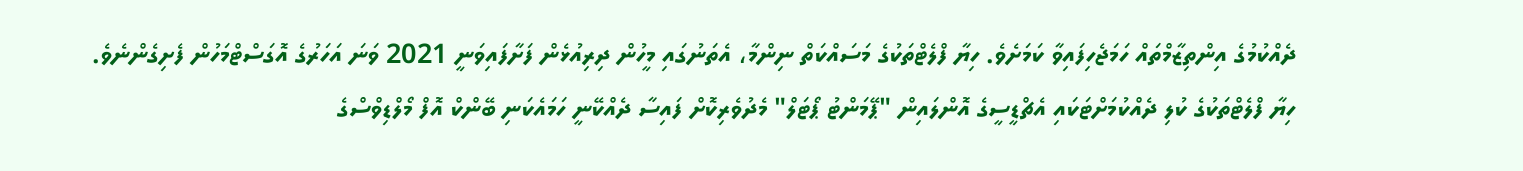ދެއްކުމުގެ އިންތިޒާމްތައް ހަމަޖެހިފައިވާ ކަމަށެވެ. ހިޔާ ފްލެޓްތަކުގެ މަސައްކަތް ނިންމާ، އެތަނުގައި މީހުން ދިރިއުޅެން ފަށާފައިވަނީ 2021 ވަނަ އަހަރުގެ އޮގަސްޓްމަހުން ފެށިގެންނެވެ.
ހިޔާ ފްލެޓްތަކުގެ ކުލި ދެއްކުމަށްޓަކައި އެޗްޑީސީގެ އޮންލައިން "ޕޭމަންޓު ޕޯޓަލް" މެދުވެރިކޮށް ފައިސާ ދެއްކޭނީ ހަމައެކަނި ބޭންކް އޮފް މޯލްޑިވްސްގެ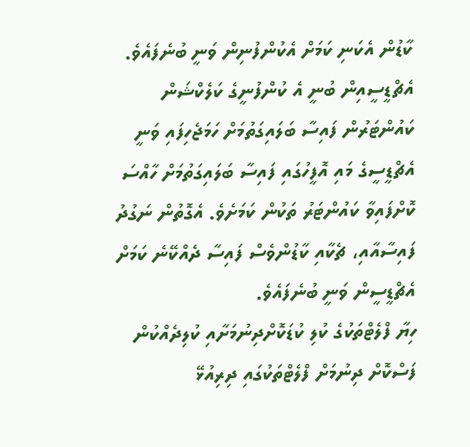ކާޑުން އެކަނި ކަމަށް އެކުންފުނިން ވަނީ ބުނެފައެވެ. އެޗްޑީސީއިން ބުނީ އެ ކުންފުނީގެ ކަލެކްޝަން ކައުންޓަރުން ފައިސާ ބަލައިގަތުމަށް ހަމަޖެހިފައި ވަނީ އެޗްޑީސީގެ މައި އޮފީހުގައި ފައިސާ ބަލައިގަތުމަށް ހާއްސަ ކޮށްފައިވާ ކައުންޓަރު ތަކުން ކަމަށެވެ. އެގޮތުން ނަގުދު ފައިސާއާއި، ޗެކާއި ކާޑުންވެސް ފައިސާ ދެއްކޭނެ ކަމަށް އެޗްޑީސީން ވަނީ ބުނެފައެވެ.
ހިޔާ ފްލެޓްތަކުގެ ކުލި ކުޑަކޮށްދިނުމަށާއި ކުލިދެއްކުން ފަސްކޮށް ދިނުމަށް ފްލެޓްތަކުގައި ދިރިއުޅޭ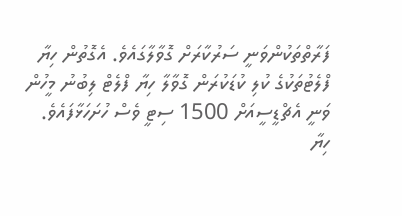ފަރާތްތަކުންވަނީ ސަރުކާރަށް ގޮވާލާގައެވެ. އެގޮތުން ހިޔާ ފްލެޓުތަކުގެ ކުލި ކުޑަކުރަން ގޮވާލާ ހިޔާ ފްލެޓް ލިބުނު މީހުން ވަނީ އެޗްޑީސީއަށް 1500 ސިޓީ ވެސް ހުށަހަޅާފައެވެ.
ހިޔާ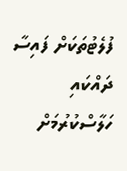ފުލެޓުތަކަށް ފައިސާ ދައްކައި ހަލާސްކުރުމަށް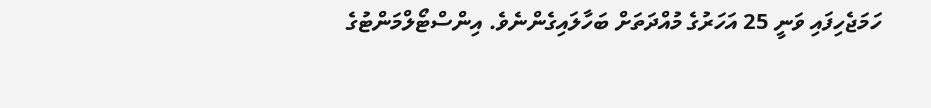ހަމަޖެހިފައި ވަނީ 25 އަހަރުގެ މުއްދަތަށް ބަހާލައިގެންނެވެ. އިންސްޓޯލްމަންޓުގެ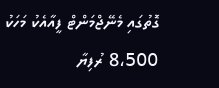ގޮތުގައި މެނޭޖްމަންޓް ފީއާއެކު މަހަކު 8،500 ރުފިޔާ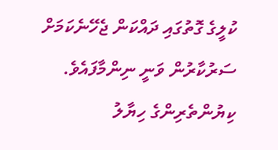ކުލީގެ ގޮތުގައި ދައްކަން ޖެހޭނެކަމަށް ސަރުކާރުން ވަނީ ނިންމާފައެވެ.
ކިޔުންތެރިންގެ ހިޔާލު